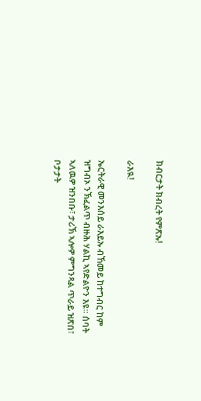ክብርታት ክብረት የምጽኡ!

ራእዪ!

ኤርትራዊ መንእሰይ ራእይኡ ብኸመይ ከተግብር ከም ዝግብኦ ንኽፈልጥ ብዙሕ ሃልኪ ኣየድልዮን እዩ። ሰባት ኣለዉዎ ዝንበቡ፣ ታሪኽ ኣሎዎ ምግንጻል ጥራይ ዝጽበ፣ ቦታታት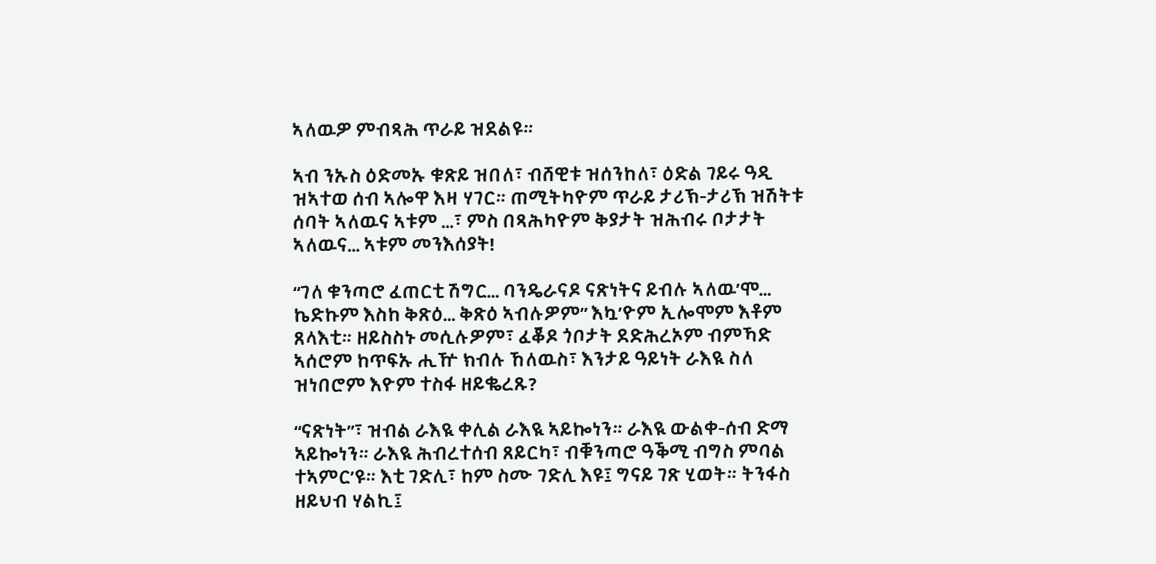ኣለዉዎ ምብጻሕ ጥራይ ዝደልዩ።

ኣብ ንኡስ ዕድመኡ ቁጽይ ዝበለ፣ ብሸዊቱ ዝሰንከለ፣ ዕድል ገይሩ ዓዲ ዝኣተወ ሰብ ኣሎዋ እዛ ሃገር። ጠሚትካዮም ጥራይ ታሪኽ-ታሪኽ ዝሽትቱ ሰባት ኣለዉና ኣቱም …፣ ምስ በጻሕካዮም ቅያታት ዝሕብሩ ቦታታት ኣለዉና… ኣቱም መንእሰያት!

“ገለ ቁንጣሮ ፈጠርቲ ሽግር… ባንዴራናዶ ናጽነትና ይብሉ ኣለዉ’ሞ… ኬድኩም እስከ ቅጽዕ… ቅጽዕ ኣብሉዎም” እኳ’ዮም ኢሎሞም እቶም ጸላእቲ። ዘይስስኑ መሲሉዎም፣ ፈቖዶ ጎቦታት ደድሕረኦም ብምኻድ ኣሰሮም ከጥፍኡ ሒዅ ክብሉ ኸለዉስ፣ እንታይ ዓይነት ራእዪ ስለ ዝነበሮም እዮም ተስፋ ዘይቈረጹ?

“ናጽነት”፣ ዝብል ራእዪ ቀሊል ራእዪ ኣይኰነን። ራእዪ ውልቀ-ሰብ ድማ ኣይኰነን። ራእዪ ሕብረተሰብ ጸይርካ፣ ብቑንጣሮ ዓቕሚ ብግስ ምባል ተኣምር’ዩ። እቲ ገድሊ፣ ከም ስሙ ገድሊ እዩ፤ ግናይ ገጽ ሂወት። ትንፋስ ዘይህብ ሃልኪ፤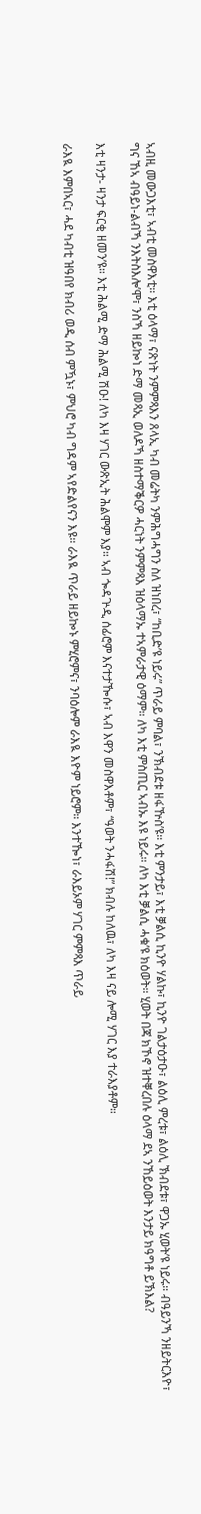ኣብዚ መውጋእቲ፣ ኣብቲ መስዋእቲ። እቲ ዕላማ፣ ናጽነት ንምምጻእን ጸላኢ ካብ መሬትካ ንምሕግሓግን ስለ ዝነበረ፣ “ከቢድ’ዩ ነይሩ” ጥራይ ምባል፣ ንኽብደቱ ዘፋዅስ’ዩ። እቲ ምንታይ፣ እቲ ቓልሲ ኪንዮ ሃልኩ፣ ኪንዮ ገልታዕታዑ፣ ልዕሊ ምረቱ፣ ልዕሊ ኽብደቱ፣ ዋጋኡ ሂወት’ዩ ነይሩ። ብዓይንኻ ንዘይትርእዮ፣ ግና ኸኣ ብዓይነ-ልብኻ ንእትስእሎ’ሞ፣ ንስኻ ዘይኰነ ድማ መጻኢ ወለዶኻ ዘስተማቕርዎ ሓርነት ንምምጻእ ዝዕላማኡ ተኣምራታዊ ዕማም። ለካ እቲ ምስጢር ኣብኡ እዩ ነይሩ። ለካ እቲ ቓልሲ ሓቁ’ዩ ክዕወት። ሂወት በጃ ክኾኖ ዝተቐረበሉ ዕላማ ደኣ ንኸይዕወት እንታይ ክዓግቶ ይኽእል?

እቲ ዛንታ- ዛንታ ፍርቂ ዘመን’ዩ። እቲ ሕልሚ ድማ ሕልሚ ሽዑ! ለካ እዛ ሃገር ውጽኢት ሕልሞም እያ። ኣብ ጐዳጕዲ ሰፊሮም እናተታዀሱ፣ ኣብ እዋን መስዋእቶም፣ “ዓወት ንሓፋሽ!” ክብሉ ከለዉ፣ ለካ እዛ ናይ ሎሚ ሃገር እያ ተራእያቶም።

ራእዪ እምበኣር፣ ሓደ ካብቲ ዝዓበየ ክብሪ ወዲ ሰብ ምዃኑ፣ ምህሮ ካብ ግዳም ኣየድልየናን እዩ። ራእዪ ጥራይ ዘይኰኑ ምሂሮምና፣ ንባዕሎም ራእዪ እዮም ነይሮም። እንተዀነ፣ ራእይኦም ሃገር ምምጻእ ጥራይ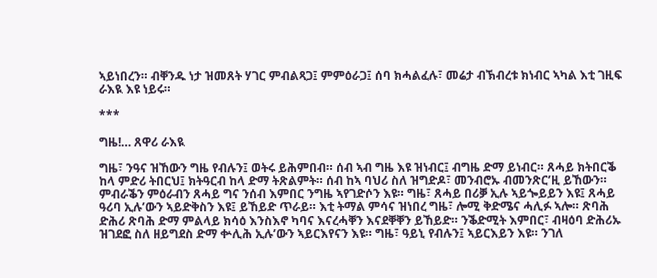ኣይነበረን። ብቐንዱ ነታ ዝመጸት ሃገር ምብልጻጋ፤ ምምዕራጋ፤ ሰባ ክሓልፈሉ፣ መሬታ ብኽብረቱ ክነብር ኣካል እቲ ገዚፍ ራእዪ እዩ ነይሩ።

***

ግዜ!… ጸዋሪ ራእዪ

ግዜ፣ ንዓና ዝኸውን ግዜ የብሉን፤ ወትሩ ይሕምበብ። ሰብ ኣብ ግዜ እዩ ዝነብር፤ ብግዜ ድማ ይነብር። ጸሓይ ክትበርቕ ከላ ምድሪ ትበርህ፤ ክትዓርብ ከላ ድማ ትጽልምት። ሰብ ከኣ ባህሪ ስለ ዝግድዶ፣ መንብሮኡ ብመንጽር’ዚ ይኸውን። ምብራቕን ምዕራብን ጸሓይ ግና ንሰብ እምበር ንግዜ ኣየገድሶን እዩ። ግዜ፣ ጸሓይ በሪቓ ኢሉ ኣይጐይይን እዩ፤ ጸሓይ ዓሪባ ኢሉ’ውን ኣይድቅስን እዩ፤ ይኸይድ ጥራይ። እቲ ትማል ምሳና ዝነበረ ግዜ፣ ሎሚ ቅድሜና ሓሊፉ ኣሎ። ጽባሕ ድሕሪ ጽባሕ ድማ ምልላይ ክሳዕ እንስእኖ ካባና እናረሓቐን እናደቐቐን ይኸይድ። ንቕድሚት እምበር፣ ብዛዕባ ድሕሪኡ ዝገደፎ ስለ ዘይግደስ ድማ ቍሊሕ ኢሉ’ውን ኣይርእየናን እዩ። ግዜ፣ ዓይኒ የብሉን፤ ኣይርእይን እዩ። ንገለ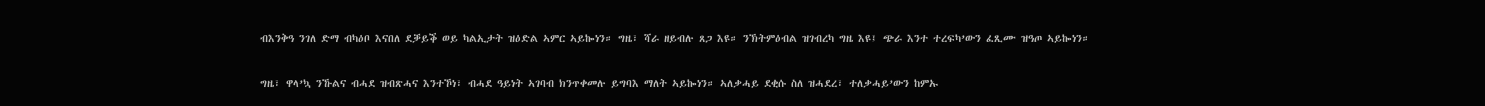ብእንቅዓ ንገለ ድማ ብካዕቦ እናበለ ደቓይቕ ወይ ካልኢታት ዝዕድል ኣምር ኣይኰነን። ግዜ፣ ሻራ ዘይብሉ ጸጋ እዩ። ንኽትምዕብል ዝገብረካ ግዜ እዩ፤ ጭራ እንተ ተረፍካ’ውን ፈጺሙ ዝዓጦ ኣይኰነን።

ግዜ፣ ዋላ’ኳ ንኹልና ብሓደ ዝብጽሓና እንተኾነ፣ ብሓደ ዓይነት ኣገባብ ክንጥቀመሉ ይግባእ ማለት ኣይኰነን። ኣለቃሓይ ደቂሱ ስለ ዝሓደረ፣ ተለቃሓይ’ውን ከምኡ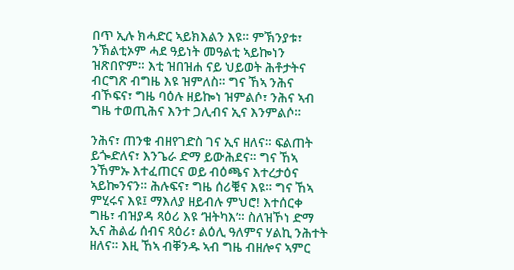በጥ ኢሉ ክሓድር ኣይክእልን እዩ። ምኽንያቱ፣ ንኽልቲኦም ሓደ ዓይነት መዓልቲ ኣይኰነን ዝጽበዮም። እቲ ዝበዝሐ ናይ ህይወት ሕቶታትና ብርግጽ ብግዜ እዩ ዝምለስ። ግና ኸኣ ንሕና ብኾፍና፣ ግዜ ባዕሉ ዘይኰነ ዝምልሶ፣ ንሕና ኣብ ግዜ ተወጢሕና እንተ ጋሊብና ኢና እንምልሶ።

ንሕና፣ ጠንቁ ብዘየገድስ ገና ኢና ዘለና። ፍልጠት ይጐድለና፣ እንጌራ ድማ ይውሕደና። ግና ኸኣ ንኸምኡ እተፈጠርና ወይ ብዕጫና እተረታዕና ኣይኰንናን። ሕሉፍና፣ ግዜ ሰሪቑና እዩ። ግና ኸኣ ምሂሩና እዩ፤ ማእለያ ዘይብሉ ምህሮ! እተሰርቀ ግዜ፣ ብዝያዳ ጻዕሪ እዩ ‘ዝትካእ’። ስለዝኾነ ድማ ኢና ሕልፊ ሰብና ጻዕሪ፣ ልዕሊ ዓለምና ሃልኪ ንሕተት ዘለና። እዚ ኸኣ ብቐንዱ ኣብ ግዜ ብዘሎና ኣምር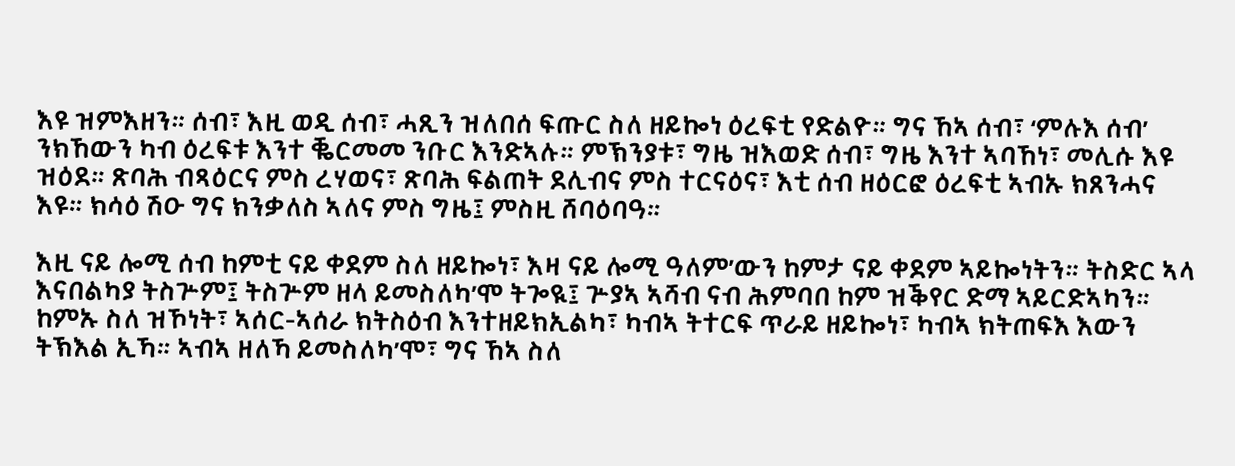እዩ ዝምእዘን። ሰብ፣ እዚ ወዲ ሰብ፣ ሓጺን ዝለበሰ ፍጡር ስለ ዘይኰነ ዕረፍቲ የድልዮ። ግና ኸኣ ሰብ፣ ‘ምሉእ ሰብ’ ንክኸውን ካብ ዕረፍቱ እንተ ቘርመመ ንቡር እንድኣሉ። ምኽንያቱ፣ ግዜ ዝእወድ ሰብ፣ ግዜ እንተ ኣባኸነ፣ መሊሱ እዩ ዝዕደ። ጽባሕ ብጻዕርና ምስ ረሃወና፣ ጽባሕ ፍልጠት ደሊብና ምስ ተርናዕና፣ እቲ ሰብ ዘዕርፎ ዕረፍቲ ኣብኡ ክጸንሓና እዩ። ክሳዕ ሽዑ ግና ክንቃለስ ኣለና ምስ ግዜ፤ ምስዚ ሸባዕባዓ።

እዚ ናይ ሎሚ ሰብ ከምቲ ናይ ቀደም ስለ ዘይኰነ፣ እዛ ናይ ሎሚ ዓለም’ውን ከምታ ናይ ቀደም ኣይኰነትን። ትስድር ኣላ እናበልካያ ትስጕም፤ ትስጕም ዘላ ይመስለካ’ሞ ትጐዪ፤ ጕያኣ ኣሻብ ናብ ሕምባበ ከም ዝቕየር ድማ ኣይርድኣካን። ከምኡ ስለ ዝኾነት፣ ኣሰር-ኣሰራ ክትስዕብ እንተዘይክኢልካ፣ ካብኣ ትተርፍ ጥራይ ዘይኰነ፣ ካብኣ ክትጠፍእ እውን ትኽእል ኢኻ። ኣብኣ ዘለኻ ይመስለካ’ሞ፣ ግና ኸኣ ስለ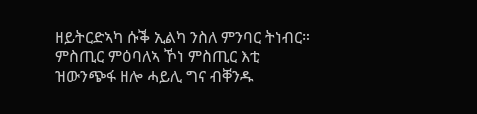ዘይትርድኣካ ሱቕ ኢልካ ንስለ ምንባር ትነብር። ምስጢር ምዕባለኣ ኾነ ምስጢር እቲ ዝውንጭፋ ዘሎ ሓይሊ ግና ብቐንዱ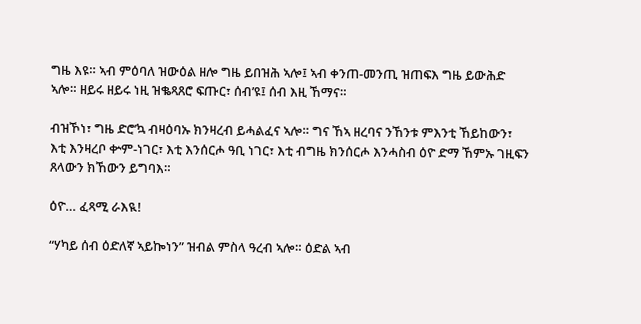ግዜ እዩ። ኣብ ምዕባለ ዝውዕል ዘሎ ግዜ ይበዝሕ ኣሎ፤ ኣብ ቀንጠ-መንጢ ዝጠፍእ ግዜ ይውሕድ ኣሎ። ዘይሩ ዘይሩ ነዚ ዝቈጻጸሮ ፍጡር፣ ሰብ’ዩ፤ ሰብ እዚ ኸማና።

ብዝኾነ፣ ግዜ ድሮ’ኳ ብዛዕባኡ ክንዛረብ ይሓልፈና ኣሎ። ግና ኸኣ ዘረባና ንኸንቱ ምእንቲ ኸይከውን፣ እቲ እንዛረቦ ቍም-ነገር፣ እቲ እንሰርሖ ዓቢ ነገር፣ እቲ ብግዜ ክንሰርሖ እንሓስብ ዕዮ ድማ ኸምኡ ገዚፍን ጸላውን ክኸውን ይግባእ።

ዕዮ… ፈጻሚ ራእዪ!

“ሃካይ ሰብ ዕድለኛ ኣይኰነን” ዝብል ምስላ ዓረብ ኣሎ። ዕድል ኣብ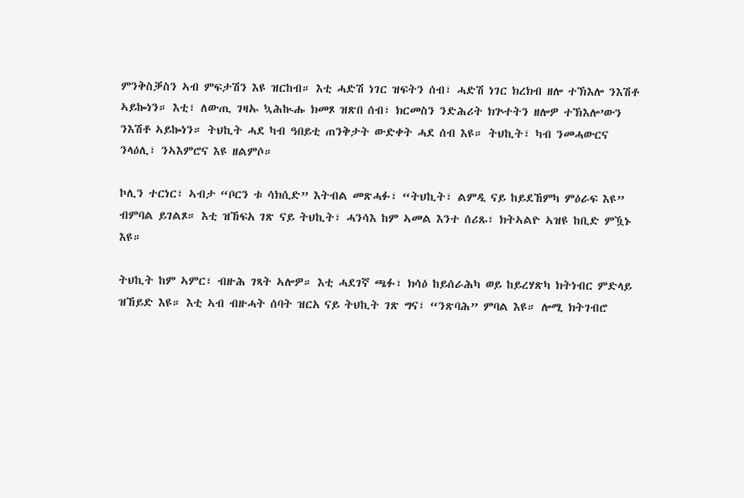ምንቅስቓስን ኣብ ምፍታሽን እዩ ዝርከብ። እቲ ሓድሽ ነገር ዝፍትን ሰብ፣ ሓድሽ ነገር ክረክብ ዘሎ ተኽእሎ ንእሽቶ ኣይኰነን። እቲ፣ ለውጢ ገዛኡ ኳሕኲሑ ክመጾ ዝጽበ ሰብ፣ ክርመስን ንድሕሪት ክጕተትን ዘሎዎ ተኽእሎ’ውን ንእሽቶ ኣይኰነን። ትህኪት ሓደ ካብ ዓበይቲ ጠንቅታት ውድቀት ሓደ ሰብ እዩ። ትህኪት፣ ካብ ንመሓውርና ንላዕሊ፣ ንኣእምሮና እዩ ዘልምሶ።

ኮሊን ተርነር፣ ኣብታ “ቦርን ቱ ሳክሲድ” እትብል መጽሓፉ፣ “ትህኪት፣ ልምዲ ናይ ከይደኸምካ ምዕራፍ እዩ” ብምባል ይገልጾ። እቲ ዝኸፍአ ገጽ ናይ ትህኪት፣ ሓንሳእ ከም ኣመል እንተ ሰሪጹ፣ ክትኣልዮ ኣዝዩ ከቢድ ምዃኑ እዩ።

ትህኪት ከም ኣምር፣ ብዙሕ ገጻት ኣሎዎ። እቲ ሓደገኛ ጫፉ፣ ክሳዕ ከይሰራሕካ ወይ ከይረሃጽካ ክትነብር ምድላይ ዝኸይድ እዩ። እቲ ኣብ ብዙሓት ሰባት ዝርአ ናይ ትህኪት ገጽ ግና፣ “ንጽባሕ” ምባል እዩ። ሎሚ ክትገብሮ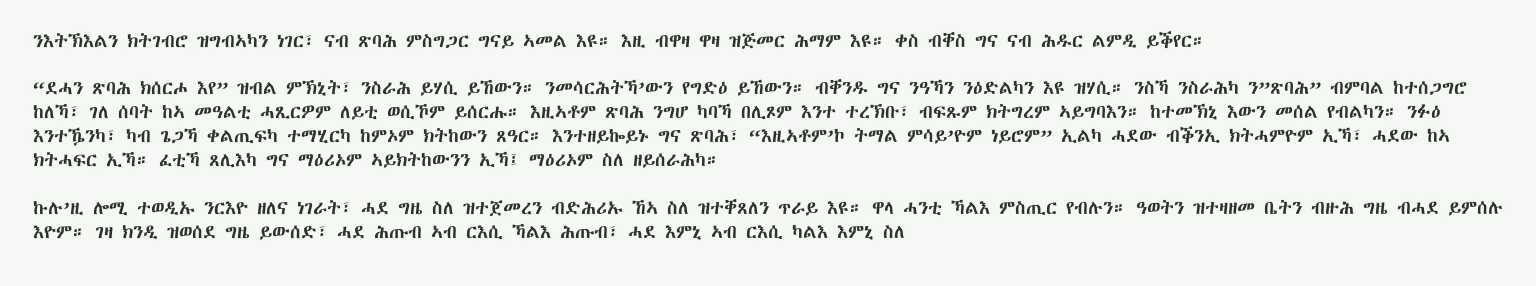ንእትኽእልን ክትገብሮ ዝግብኣካን ነገር፣ ናብ ጽባሕ ምስግጋር ግናይ ኣመል እዩ። እዚ ብዋዛ ዋዛ ዝጅመር ሕማም እዩ። ቀስ ብቐስ ግና ናብ ሕዱር ልምዲ ይቕየር።

“ደሓን ጽባሕ ክሰርሖ እየ” ዝብል ምኽኒት፣ ንስራሕ ይሃሲ ይኸውን። ንመሳርሕትኻ’ውን የግድዕ ይኸውን። ብቐንዱ ግና ንዓኻን ንዕድልካን እዩ ዝሃሲ። ንስኻ ንስራሕካ ን”ጽባሕ” ብምባል ከተሰጋግሮ ከለኻ፣ ገለ ሰባት ከኣ መዓልቲ ሓጺርዎም ለይቲ ወሲኾም ይሰርሑ። እዚኣቶም ጽባሕ ንግሆ ካባኻ በሊጾም እንተ ተረኽቡ፣ ብፍጹም ክትግረም ኣይግባእን። ከተመኽኒ እውን መሰል የብልካን። ንፉዕ እንተዄንካ፣ ካብ ጌጋኻ ቀልጢፍካ ተማሂርካ ከምኦም ክትከውን ጸዓር። እንተዘይኰይኑ ግና ጽባሕ፣ “እዚኣቶም’ኮ ትማል ምሳይ’ዮም ነይሮም” ኢልካ ሓደው ብቕንኢ ክትሓምዮም ኢኻ፣ ሓደው ከኣ ክትሓፍር ኢኻ። ፈቲኻ ጸሊእካ ግና ማዕሪኦም ኣይክትከውንን ኢኻ፤ ማዕሪኦም ስለ ዘይሰራሕካ።

ኩሉ’ዚ ሎሚ ተወዲኡ ንርእዮ ዘለና ነገራት፣ ሓደ ግዜ ስለ ዝተጀመረን ብድሕሪኡ ኸኣ ስለ ዝተቐጸለን ጥራይ እዩ። ዋላ ሓንቲ ኻልእ ምስጢር የብሉን። ዓወትን ዝተዛዘመ ቤትን ብዙሕ ግዜ ብሓደ ይምሰሉ እዮም። ገዛ ክንዲ ዝወሰደ ግዜ ይውሰድ፣ ሓደ ሕጡብ ኣብ ርእሲ ኻልእ ሕጡብ፣ ሓደ እምኒ ኣብ ርእሲ ካልእ እምኒ ስለ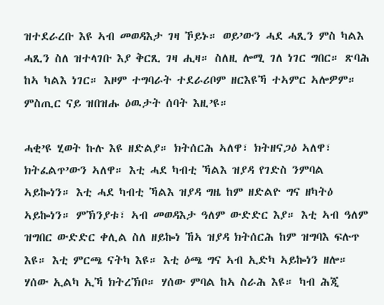ዝተደራረቡ እዩ ኣብ መወዳእታ ገዛ ኾይኑ። ወይ’ውን ሓደ ሓጺን ምስ ካልእ ሓጺን ስለ ዝተላገቡ እያ ቅርጺ ገዛ ሒዛ። ስለዚ ሎሚ ገለ ነገር ግበር። ጽባሕ ከኣ ካልእ ነገር። እዞም ተግባራት ተደራሪቦም ዘርእዩኻ ተኣምር ኣሎዎም። ምስጢር ናይ ዝበዝሑ ዕዉታት ሰባት እዚ’ዩ።

ሓቂ’ዩ ሂወት ኩሉ እዩ ዘድልያ። ክትሰርሕ ኣለዋ፣ ክትዘናጋዕ ኣለዋ፣  ክትፈልጥ’ውን ኣለዋ። እቲ ሓደ ካብቲ ኻልእ ዝያዳ የገድስ ንምባል ኣይኰነን። እቲ ሓደ ካብቲ ኻልእ ዝያዳ ግዜ ከም ዘድልዮ ግና ዘካትዕ ኣይኰነን። ምኽንያቱ፣ ኣብ መወዳእታ ዓለም ውድድር እያ። እቲ ኣብ ዓለም ዝግበር ውድድር ቀሊል ስለ ዘይኰነ ኸኣ ዝያዳ ክትሰርሕ ከም ዝግባእ ፍሉጥ እዩ። እቲ ምርጫ ናትካ እዩ። እቲ ዕጫ ግና ኣብ ኢድካ ኣይኰነን ዘሎ። ሃሰው ኢልካ ኢኻ ክትረኽቦ። ሃሰው ምባል ከኣ ስራሕ እዩ። ካብ ሕጂ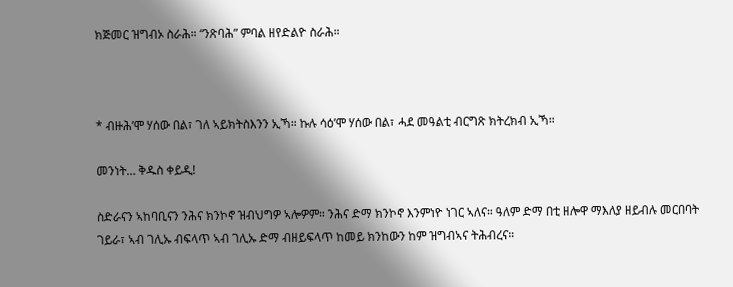ክጅመር ዝግብኦ ስራሕ። “ንጽባሕ” ምባል ዘየድልዮ ስራሕ።



* ብዙሕ’ሞ ሃሰው በል፣ ገለ ኣይክትስእንን ኢኻ። ኩሉ ሳዕ’ሞ ሃሰው በል፣ ሓደ መዓልቲ ብርግጽ ክትረክብ ኢኻ።

መንነት… ቅዱስ ቀይዲ!

ስድራናን ኣከባቢናን ንሕና ክንኮኖ ዝብህግዎ ኣሎዎም። ንሕና ድማ ክንኮኖ እንምነዮ ነገር ኣለና። ዓለም ድማ በቲ ዘሎዋ ማእለያ ዘይብሉ መርበባት ገይራ፣ ኣብ ገሊኡ ብፍላጥ ኣብ ገሊኡ ድማ ብዘይፍላጥ ከመይ ክንከውን ከም ዝግብኣና ትሕብረና።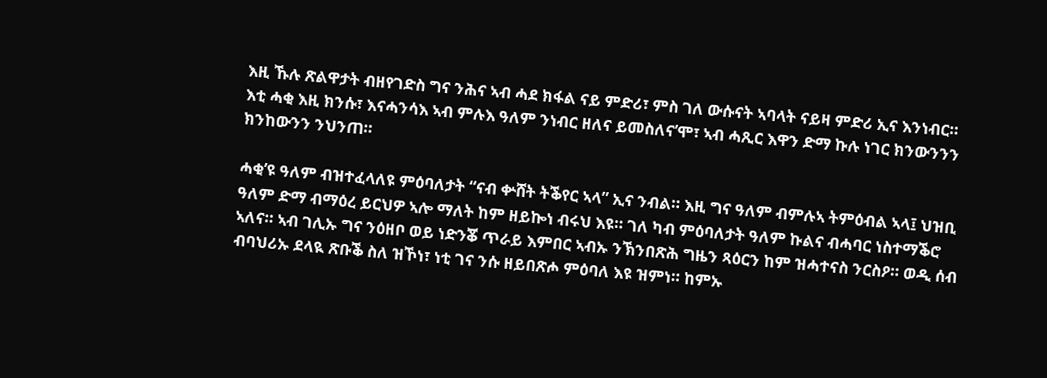እዚ ኹሉ ጽልዋታት ብዘየገድስ ግና ንሕና ኣብ ሓደ ክፋል ናይ ምድሪ፣ ምስ ገለ ውሱናት ኣባላት ናይዛ ምድሪ ኢና እንነብር። እቲ ሓቂ እዚ ክንሱ፣ እናሓንሳእ ኣብ ምሉእ ዓለም ንነብር ዘለና ይመስለና’ሞ፣ ኣብ ሓጺር እዋን ድማ ኩሉ ነገር ክንውንንን ክንከውንን ንህንጠ።

ሓቂ’ዩ ዓለም ብዝተፈላለዩ ምዕባለታት “ናብ ቍሸት ትቕየር ኣላ” ኢና ንብል። እዚ ግና ዓለም ብምሉኣ ትምዕብል ኣላ፤ ህዝቢ ዓለም ድማ ብማዕረ ይርህዎ ኣሎ ማለት ከም ዘይኰነ ብሩህ እዩ። ገለ ካብ ምዕባለታት ዓለም ኩልና ብሓባር ነስተማቕሮ ኣለና። ኣብ ገሊኡ ግና ንዕዘቦ ወይ ነድንቖ ጥራይ እምበር ኣብኡ ንኽንበጽሕ ግዜን ጻዕርን ከም ዝሓተናስ ንርስዖ። ወዲ ሰብ ብባህሪኡ ደላዪ ጽቡቕ ስለ ዝኾነ፣ ነቲ ገና ንሱ ዘይበጽሖ ምዕባለ እዩ ዝምነ። ከምኡ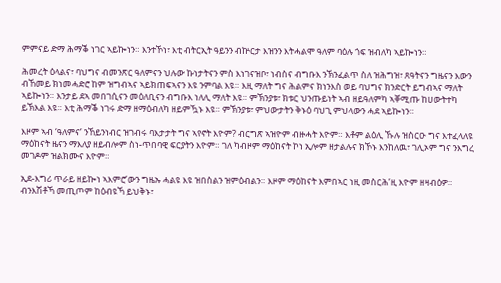ምምናይ ድማ ሕማቕ ነገር ኣይኰነን። እንተኾነ፣ እቲ ብትርኢት ዓይንን ብኵርታ እዝንን እትሓልሞ ዓለም ባዕሉ ጎፍ ዝብለካ ኣይኰነን።

ሕመረት ዕላልና፣ ባህግና ብመንጽር ዓለምናን ህሉው ኩነታትናን ምስ እነገናዝቦ፣ ነብስና ብግቡእ ንኽንፈልጥ ስለ ዝሕግዝ፣ ጸዓትናን ግዜናን እውን ብኸመይ ክነመሓድሮ ከም ዝግብኣና ኣይክጠፍኣናን እዩ ንምባል እዩ። እዚ ማለት ግና ሕልምና ክነንእስ ወይ ባህግና ክንድርት ይግብኣና ማለት ኣይኰነን። እንታይ ደኣ መበገሲናን መዕለቢናን ብግቡእ ነለሊ ማለት እዩ። ምኽንያቱ፣ ክቱር ህንጡይነት ኣብ ዘይዓለምካ ኣቐሚጡ ከሀውትተካ ይኽእል እዩ። እቲ ሕማቕ ነገሩ ድማ ዘማዕብለካ ዘይምዃኑ እዩ። ምኽንያቱ፣ ምህውታትን ቅኑዕ ባህጊ ምህላውን ሓደ ኣይኰነን።

እዞም ኣብ ‘ዓለምና’ ንኸይንነብር ዝገብሩ ባእታታት ግና ኣየኖት እዮም? ብርግጽ ኣዝዮም ብዙሓት እዮም። እቶም ልዕሊ ኹሉ ዝስርዑ ግና እተፈላለዩ ማዕከናት ዜናን ማእለያ ዘይብሎም ስነ-ጥበባዊ ፍርያትን እዮም። ገለ ካብዞም ማዕከናት ኮነ ኢሎም ዘታልሉና ክኾኑ እንከለዉ፣ ገሊኦም ግና ንእግረ መገዶም ዝልክሙና እዮም።

ኢደ-እግሪ ጥራይ ዘይኰነ ኣእምሮ’ውን ግዜኡ ሓልዩ እዩ ዝበስልን ዝምዕብልን። እዞም ማዕከናት እምበኣር ነዚ መስርሕ’ዚ እዮም ዘዛብዕዎ። ብንእሽቶኻ መጢጦም ከዕብዩኻ ይህቅኑ፣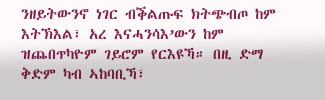ንዘይትውንኖ ነገር ብቕልጡፍ ክትጭብጦ ከም እትኽእል፣ አረ እናሓንሳእ’ውን ከም ዝጨበጥካዮም ገይሮም የርእዩኻ። በዚ ድማ ቅድም ካብ ኣከባቢኻ፣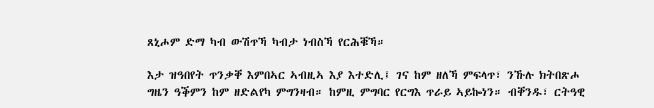ጸኒሖም ድማ ካብ ውሽጥኻ ካብታ ነብስኻ የርሕቑኻ።

እታ ዝዓበየት ጥንቃቐ እምበኣር ኣብዚኣ እያ እተድሊ፤ ገና ከም ዘለኻ ምፍላጥ፣ ንኹሉ ክትበጽሖ ግዜን ዓቕምን ከም ዘድልየካ ምግንዛብ። ከምዚ ምግባር የርግእ ጥራይ ኣይኰነን። ብቐንዱ፣ ርትዓዊ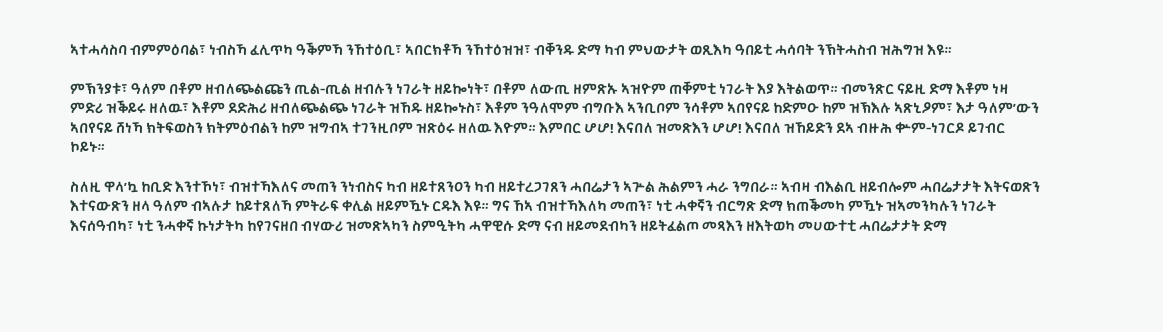ኣተሓሳስባ ብምምዕባል፣ ነብስኻ ፈሊጥካ ዓቕምኻ ንኸተዕቢ፣ ኣበርክቶኻ ንኸተዕዝዝ፣ ብቐንዱ ድማ ካብ ምህውታት ወጺእካ ዓበይቲ ሓሳባት ንኽትሓስብ ዝሕግዝ እዩ።

ምኽንያቱ፣ ዓለም በቶም ዘብለጭልጩን ጢል-ጢል ዘብሉን ነገራት ዘይኰነት፣ በቶም ለውጢ ዘምጽኡ ኣዝዮም ጠቐምቲ ነገራት እያ እትልወጥ። ብመንጽር ናይዚ ድማ እቶም ነዛ ምድሪ ዝቕይሩ ዘለዉ፣ እቶም ደድሕሪ ዘብለጭልጭ ነገራት ዝኸዱ ዘይኰኑስ፣ እቶም ንዓለሞም ብግቡእ ኣንቢቦም ንሳቶም ኣበየናይ ከድምዑ ከም ዝኽእሉ ኣጽኒዖም፣ እታ ዓለም’ውን ኣበየናይ ሸነኻ ክትፍወስን ክትምዕብልን ከም ዝግብኣ ተገንዚቦም ዝጽዕሩ ዘለዉ እዮም። እምበር ሆሆ! እናበለ ዝመጽእን ሆሆ! እናበለ ዝኸይድን ደኣ ብዙሕ ቍም-ነገርዶ ይገብር ኮይኑ።

ስለዚ ዋላ’ኳ ከቢድ እንተኾነ፣ ብዝተኻእለና መጠን ንነብስና ካብ ዘይተጸንዐን ካብ ዘይተረጋገጸን ሓበሬታን ኣጕል ሕልምን ሓራ ንግበራ። ኣብዛ ብእልቢ ዘይብሎም ሓበሬታታት እትናወጽን እተናውጽን ዘላ ዓለም ብኣሉታ ከይተጸለኻ ምትራፍ ቀሊል ዘይምዃኑ ርዱእ እዩ። ግና ኸኣ ብዝተኻእለካ መጠን፣ ነቲ ሓቀኛን ብርግጽ ድማ ክጠቕመካ ምዃኑ ዝኣመንካሉን ነገራት እናሰዓብካ፣ ነቲ ንሓቀኛ ኩነታትካ ከየገናዘበ ብሃውሪ ዝመጽኣካን ስምዒትካ ሓዋዊሱ ድማ ናብ ዘይመደብካን ዘይትፈልጦ መጻእን ዘእትወካ መሀውተቲ ሓበሬታታት ድማ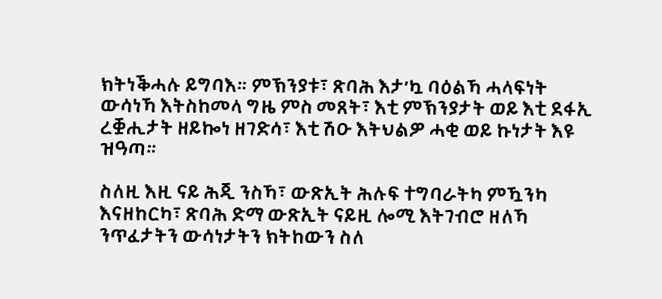ክትነቕሓሉ ይግባእ። ምኽንያቱ፣ ጽባሕ እታ’ኳ ባዕልኻ ሓላፍነት ውሳነኻ እትስከመላ ግዜ ምስ መጸት፣ እቲ ምኽንያታት ወይ እቲ ደፋኢ ረቛሒታት ዘይኰነ ዘገድሳ፣ እቲ ሽዑ እትህልዎ ሓቂ ወይ ኩነታት እዩ ዝዓጣ።

ስለዚ እዚ ናይ ሕጂ ንስኻ፣ ውጽኢት ሕሉፍ ተግባራትካ ምዃንካ እናዘከርካ፣ ጽባሕ ድማ ውጽኢት ናይዚ ሎሚ እትገብሮ ዘለኻ ንጥፈታትን ውሳነታትን ክትከውን ስለ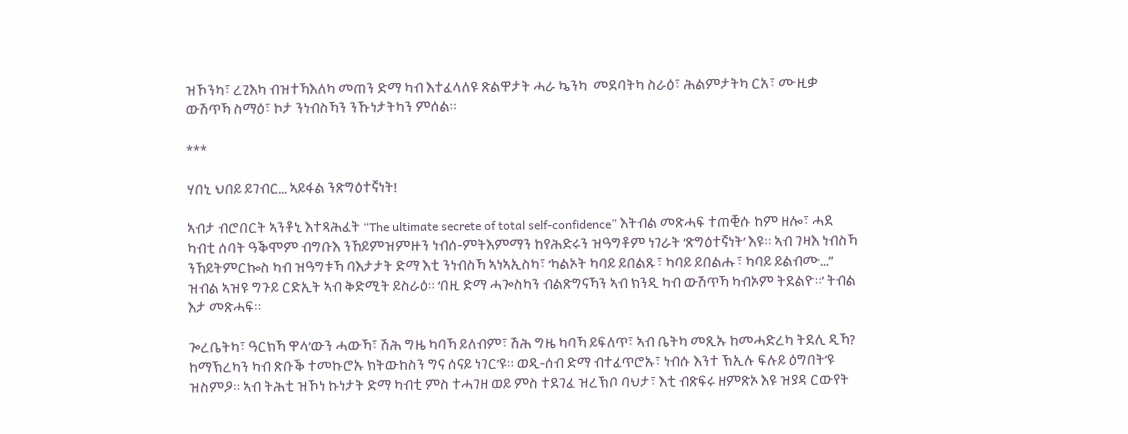ዝኾንካ፣ ረጊእካ ብዝተኻእለካ መጠን ድማ ካብ እተፈላለዩ ጽልዋታት ሓራ ኴንካ  መደባትካ ስራዕ፣ ሕልምታትካ ርአ፣ ሙዚቃ ውሽጥኻ ስማዕ፣ ኮታ ንነብስኻን ንኹነታትካን ምሰል።

***

ሃበኒ ህበይ ይገብር… ኣይፋል ንጽግዕተኛነት!

ኣብታ ብሮበርት ኣንቶኒ እተጻሕፈት “The ultimate secrete of total self-confidence” እትብል መጽሓፍ ተጠቒሱ ከም ዘሎ፣ ሓደ ካብቲ ሰባት ዓቕሞም ብግቡእ ንኸይምዝምዙን ነብሰ-ምትእምማን ከየሕድሩን ዝዓግቶም ነገራት ‘ጽግዕተኛነት’ እዩ። ኣብ ገዛእ ነብስኻ ንኸይትምርኰስ ካብ ዝዓግቱኻ ባእታታት ድማ እቲ ንነብስኻ ኣነኣኢስካ፣ ‘ካልኦት ካባይ ይበልጹ፣ ካባይ ይበልሑ፣ ካባይ ይልብሙ…” ዝብል ኣዝዩ ግጉይ ርድኢት ኣብ ቅድሚት ይስራዕ። ‘በዚ ድማ ሓጐስካን ብልጽግናኻን ኣብ ክንዲ ካብ ውሽጥኻ ካብኦም ትደልዮ።’ ትብል እታ መጽሓፍ።

ጐረቤትካ፣ ዓርክኻ ዋላ’ውን ሓውኻ፣ ሽሕ ግዜ ካባኻ ይለብም፣ ሽሕ ግዜ ካባኻ ይፍለጥ፣ ኣብ ቤትካ መጺኡ ከመሓድረካ ትደሊ ዲኻ? ከማኽረካን ካብ ጽቡቕ ተመኩሮኡ ክትውከስን ግና ሰናይ ነገር’ዩ። ወዲ-ሰብ ድማ ብተፈጥሮኡ፣ ነብሱ እንተ ኽኢሉ ፍሉይ ዕግበት’ዩ ዝስምዖ። ኣብ ትሕቲ ዝኾነ ኩነታት ድማ ካብቲ ምስ ተሓገዘ ወይ ምስ ተደገፈ ዝረኽቦ ባህታ፣ እቲ ብጽፍሩ ዘምጽኦ እዩ ዝያዳ ርውየት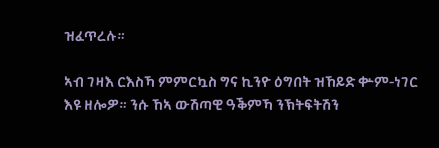ዝፈጥረሉ።

ኣብ ገዛእ ርእስኻ ምምርኳስ ግና ኪንዮ ዕግበት ዝኸይድ ቍም-ነገር እዩ ዘሎዎ። ንሱ ኸኣ ውሽጣዊ ዓቕምኻ ንኽትፍትሽን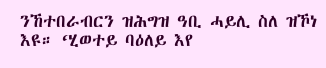ንኸተበራብርን ዝሕግዝ ዓቢ ሓይሊ ስለ ዝኾነ እዩ። ‘ሂወተይ ባዕለይ እየ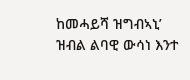ከመሓይሻ ዝግብኣኒ’ ዝብል ልባዊ ውሳነ እንተ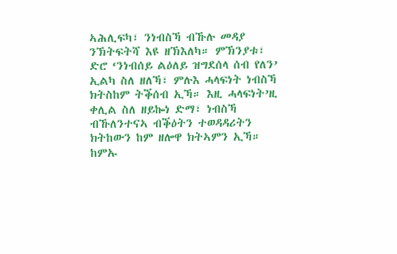ኣሕሊፍካ፣ ንነብስኻ ብኹሉ መዳያ ንኽትፍትሻ እዩ ዘኽእለካ። ምኽንያቱ፣ ድሮ ‘ንነብሰይ ልዕለይ ዝግደሰላ ሰብ የለን’ ኢልካ ስለ ዘለኻ፣ ምሉእ ሓላፍነት ነብስኻ ክትስከም ትቕሰብ ኢኻ። እዚ ሓላፍነት’ዚ ቀሊል ስለ ዘይኰነ ድማ፣ ነብስኻ ብኹለንተናኣ ብቕዕትን ተወዳዳሪትን ክትከውን ከም ዘሎዋ ክትኣምን ኢኻ። ከምኡ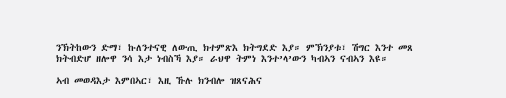ንኽትከውን ድማ፣ ኩለንተናዊ ለውጢ ክተምጽእ ክትግደድ እያ። ምኽንያቱ፣ ሽግር እንተ መጸ ክትብድሆ ዘሎዋ ንሳ እታ ነብስኻ እያ። ራህዋ ትምነ እንተ’ላ’ውን ካብኣን ናብኣን እዩ።

ኣብ መወዳእታ እምበኣር፣ እዚ ኹሉ ክንብሎ ዝጸናሕና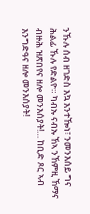ንኹሉ ሰብ ዘገድስ እኳ እንተዀነ፣ ንመንእሰይ ግና ሕልፊ ኹሉ የድልዮ። ካብኡ ናብኡ ኸኣ ንኸምዚ ኸማና ብዙሕ ዝጽበየና ዘሎ መንእሰያት!… ከቢድ ጾር ኣብ እንግድዓና ዘሎ መንእሰያት!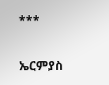***

ኤርምያስ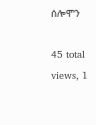ሰሎሞን

45 total views, 1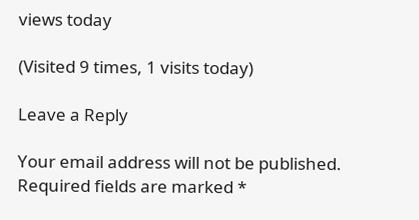views today

(Visited 9 times, 1 visits today)

Leave a Reply

Your email address will not be published. Required fields are marked *